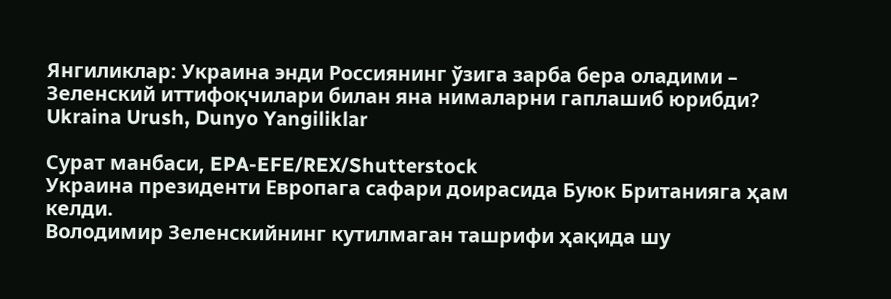Янгиликлар: Украина энди Россиянинг ўзига зарба бера оладими – Зеленский иттифоқчилари билан яна нималарни гаплашиб юрибди? Ukraina Urush, Dunyo Yangiliklar

Сурат манбаси, EPA-EFE/REX/Shutterstock
Украина президенти Европага сафари доирасида Буюк Британияга ҳам келди.
Володимир Зеленскийнинг кутилмаган ташрифи ҳақида шу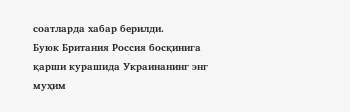соатларда хабар берилди.
Буюк Британия Россия босқинига қарши курашида Украинанинг энг муҳим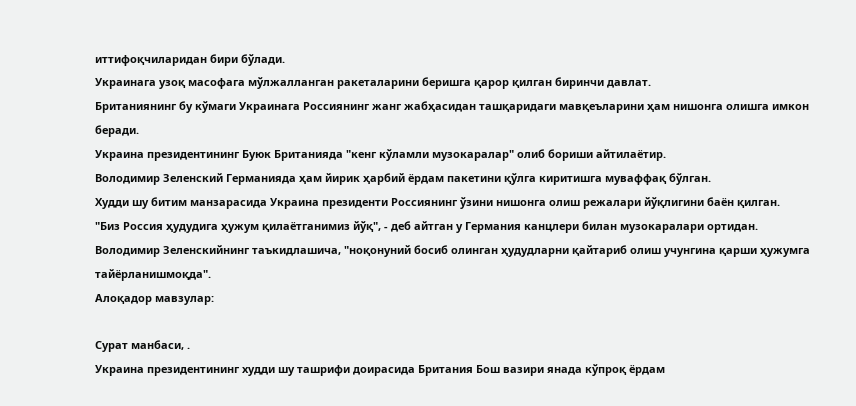иттифоқчиларидан бири бўлади.
Украинага узоқ масофага мўлжалланган ракеталарини беришга қарор қилган биринчи давлат.
Британиянинг бу кўмаги Украинага Россиянинг жанг жабҳасидан ташқаридаги мавқеъларини ҳам нишонга олишга имкон беради.
Украина президентининг Буюк Британияда "кенг кўламли музокаралар" олиб бориши айтилаётир.
Володимир Зеленский Германияда ҳам йирик ҳарбий ёрдам пакетини қўлга киритишга муваффақ бўлган.
Худди шу битим манзарасида Украина президенти Россиянинг ўзини нишонга олиш режалари йўқлигини баён қилган.
"Биз Россия ҳудудига ҳужум қилаётганимиз йўқ", - деб айтган у Германия канцлери билан музокаралари ортидан.
Володимир Зеленскийнинг таъкидлашича, "ноқонуний босиб олинган ҳудудларни қайтариб олиш учунгина қарши ҳужумга тайёрланишмоқда".
Алоқадор мавзулар:

Сурат манбаси, .
Украина президентининг худди шу ташрифи доирасида Британия Бош вазири янада кўпроқ ёрдам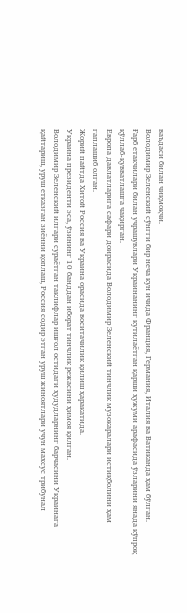ваъдаси билан чиқмоқчи.
Володимир Зеленский сўнгги бир неча кун ичида Франция, Германия, Италия ва Ватиканда ҳам бўлган.
Ғарб етакчилари билан учрашувлари Украинанинг кутилаётган қарши ҳужуми арафасида ўзларини янада кўпроқ қўллаб-қувватлашга чақирган.
Европа давлатларига сафари доирасида Володимир Зеленский тинчлик музокаралари истиқболини ҳам гаплашиб олган.
Жорий пайтда Хитой Россия ва Украина орасида воситачилик қилиш ҳаракатида.
Украина президенти эса, ўзининг 10 банддан иборат тинчлик режасини ҳимоя қилган.
Володимир Зеленский илгари сураётган таклифлар ишғол остидаги ҳудудларнинг барчасини Украинага қайтариш, уруш етказган зиённи қоплаш, Россия содир этган уруш жиноятлари учун махсус трибунал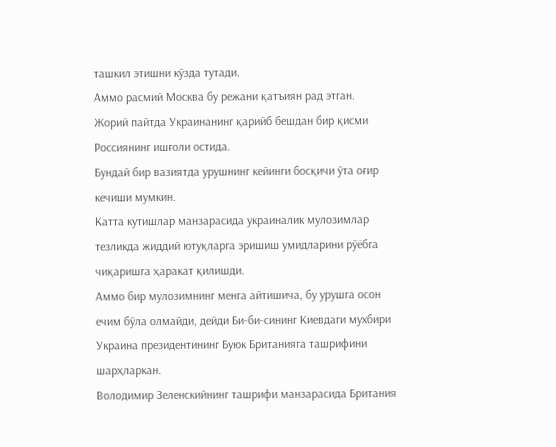ташкил этишни кўзда тутади.
Аммо расмий Москва бу режани қатъиян рад этган.
Жорий пайтда Украинанинг қарийб бешдан бир қисми Россиянинг ишғоли остида.
Бундай бир вазиятда урушнинг кейинги босқичи ўта оғир кечиши мумкин.
Катта кутишлар манзарасида украиналик мулозимлар тезликда жиддий ютуқларга эришиш умидларини рўёбга чиқаришга ҳаракат қилишди.
Аммо бир мулозимнинг менга айтишича, бу урушга осон ечим бўла олмайди, дейди Би-би-сининг Киевдаги мухбири Украина президентининг Буюк Британияга ташрифини шарҳларкан.
Володимир Зеленскийнинг ташрифи манзарасида Британия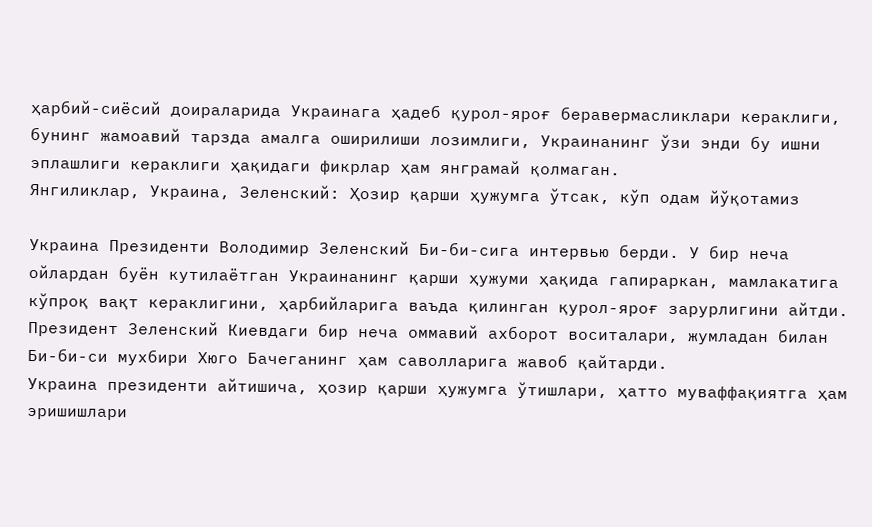ҳарбий-сиёсий доираларида Украинага ҳадеб қурол-яроғ беравермасликлари кераклиги, бунинг жамоавий тарзда амалга оширилиши лозимлиги, Украинанинг ўзи энди бу ишни эплашлиги кераклиги ҳақидаги фикрлар ҳам янграмай қолмаган.
Янгиликлар, Украина, Зеленский: Ҳозир қарши ҳужумга ўтсак, кўп одам йўқотамиз

Украина Президенти Володимир Зеленский Би-би-сига интервью берди. У бир неча ойлардан буён кутилаётган Украинанинг қарши ҳужуми ҳақида гапираркан, мамлакатига кўпроқ вақт кераклигини, ҳарбийларига ваъда қилинган қурол-яроғ зарурлигини айтди.
Президент Зеленский Киевдаги бир неча оммавий ахборот воситалари, жумладан билан Би-би-си мухбири Хюго Бачеганинг ҳам саволларига жавоб қайтарди.
Украина президенти айтишича, ҳозир қарши ҳужумга ўтишлари, ҳатто муваффақиятга ҳам эришишлари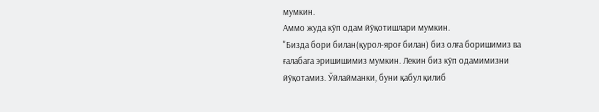мумкин.
Аммо жуда кўп одам йўқотишлари мумкин.
"Бизда бори билан(қурол-яроғ билан) биз олға боришимиз ва ғалабага эришишимиз мумкин. Лекин биз кўп одамимизни йўқотамиз. Ўйлайманки, буни қабул қилиб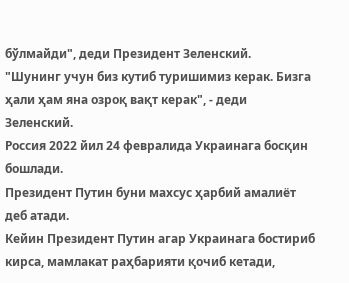бўлмайди", деди Президент Зеленский.
"Шунинг учун биз кутиб туришимиз керак. Бизга ҳали ҳам яна озроқ вақт керак", - деди Зеленский.
Россия 2022 йил 24 февралида Украинага босқин бошлади.
Президент Путин буни махсус ҳарбий амалиёт деб атади.
Кейин Президент Путин агар Украинага бостириб кирса, мамлакат раҳбарияти қочиб кетади,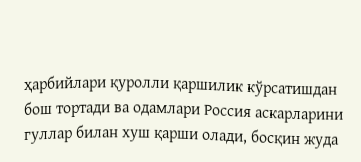ҳарбийлари қуролли қаршилик кўрсатишдан бош тортади ва одамлари Россия аскарларини гуллар билан хуш қарши олади, босқин жуда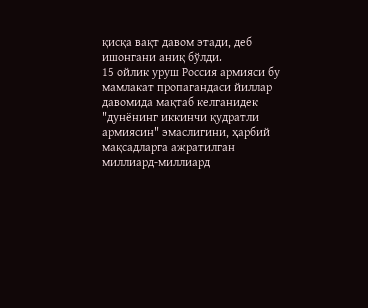қисқа вақт давом этади, деб ишонгани аниқ бўлди.
15 ойлик уруш Россия армияси бу мамлакат пропагандаси йиллар давомида мақтаб келганидек "дунёнинг иккинчи қудратли армиясин" эмаслигини, ҳарбий мақсадларга ажратилган миллиард-миллиард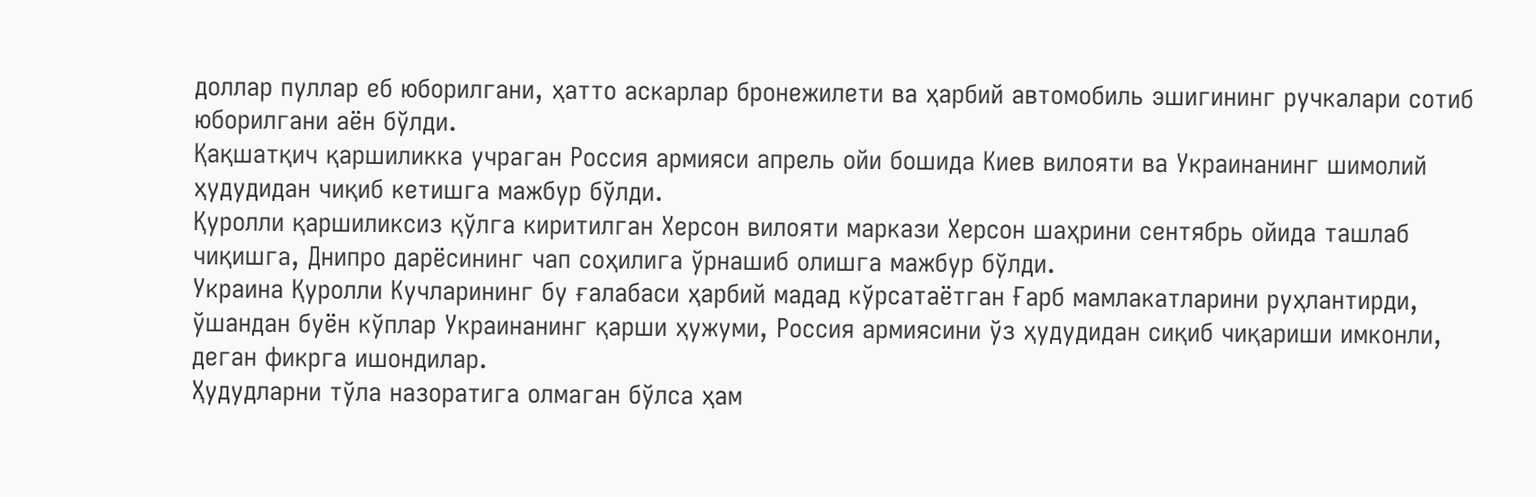доллар пуллар еб юборилгани, ҳатто аскарлар бронежилети ва ҳарбий автомобиль эшигининг ручкалари сотиб юборилгани аён бўлди.
Қақшатқич қаршиликка учраган Россия армияси апрель ойи бошида Киев вилояти ва Украинанинг шимолий ҳудудидан чиқиб кетишга мажбур бўлди.
Қуролли қаршиликсиз қўлга киритилган Херсон вилояти маркази Херсон шаҳрини сентябрь ойида ташлаб чиқишга, Днипро дарёсининг чап соҳилига ўрнашиб олишга мажбур бўлди.
Украина Қуролли Кучларининг бу ғалабаси ҳарбий мадад кўрсатаётган Ғарб мамлакатларини руҳлантирди, ўшандан буён кўплар Украинанинг қарши ҳужуми, Россия армиясини ўз ҳудудидан сиқиб чиқариши имконли, деган фикрга ишондилар.
Ҳудудларни тўла назоратига олмаган бўлса ҳам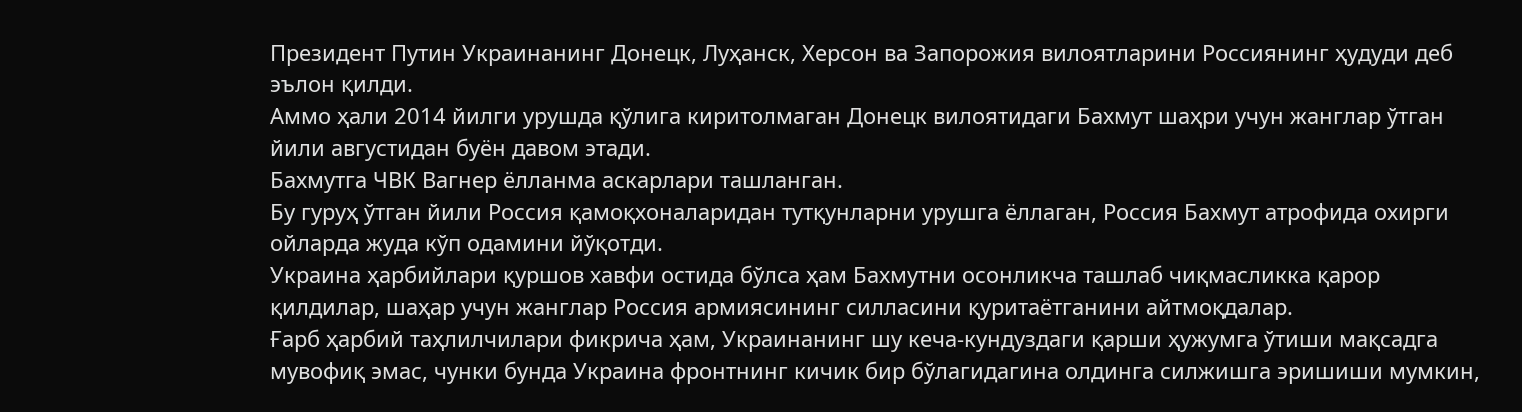Президент Путин Украинанинг Донецк, Луҳанск, Херсон ва Запорожия вилоятларини Россиянинг ҳудуди деб эълон қилди.
Аммо ҳали 2014 йилги урушда қўлига киритолмаган Донецк вилоятидаги Бахмут шаҳри учун жанглар ўтган йили августидан буён давом этади.
Бахмутга ЧВК Вагнер ёлланма аскарлари ташланган.
Бу гуруҳ ўтган йили Россия қамоқхоналаридан тутқунларни урушга ёллаган, Россия Бахмут атрофида охирги ойларда жуда кўп одамини йўқотди.
Украина ҳарбийлари қуршов хавфи остида бўлса ҳам Бахмутни осонликча ташлаб чиқмасликка қарор қилдилар, шаҳар учун жанглар Россия армиясининг силласини қуритаётганини айтмоқдалар.
Ғарб ҳарбий таҳлилчилари фикрича ҳам, Украинанинг шу кеча-кундуздаги қарши ҳужумга ўтиши мақсадга мувофиқ эмас, чунки бунда Украина фронтнинг кичик бир бўлагидагина олдинга силжишга эришиши мумкин,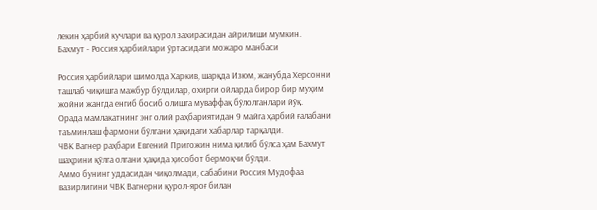лекин ҳарбий кучлари ва қурол захирасидан айрилиши мумкин.
Бахмут - Россия ҳарбийлари ўртасидаги можаро манбаси

Россия ҳарбийлари шимолда Харкив, шарқда Изюм, жанубда Херсонни ташлаб чиқишга мажбур бўлдилар, охирги ойларда бирор бир муҳим жойни жангда енгиб босиб олишга муваффақ бўлолганлари йўқ.
Орада мамлакатнинг энг олий раҳбариятидан 9 майга ҳарбий ғалабани таъминлаш фармони бўлгани ҳақидаги хабарлар тарқалди.
ЧВК Вагнер раҳбари Евгений Пригожин нима қилиб бўлса ҳам Бахмут шаҳрини қўлга олгани ҳақида ҳисобот бермоқчи бўлди.
Аммо бунинг уддасидан чиқолмади, сабабини Россия Мудофаа вазирлигини ЧВК Вагнерни қурол-яроғ билан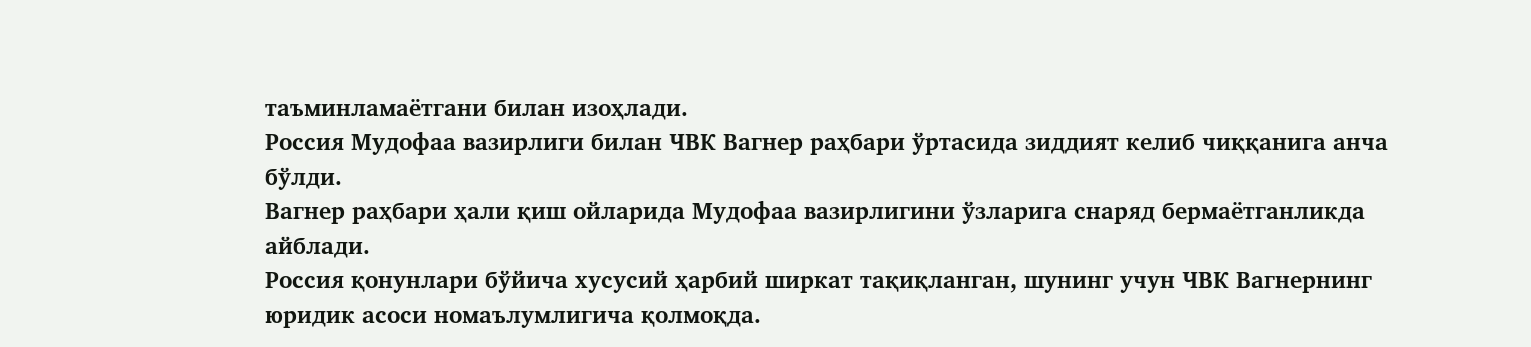таъминламаётгани билан изоҳлади.
Россия Мудофаа вазирлиги билан ЧВК Вагнер раҳбари ўртасида зиддият келиб чиққанига анча бўлди.
Вагнер раҳбари ҳали қиш ойларида Мудофаа вазирлигини ўзларига снаряд бермаётганликда айблади.
Россия қонунлари бўйича хусусий ҳарбий ширкат тақиқланган, шунинг учун ЧВК Вагнернинг юридик асоси номаълумлигича қолмоқда.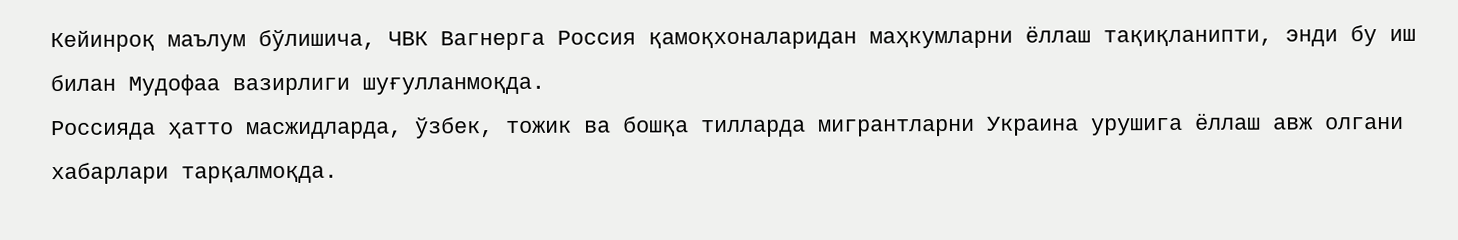Кейинроқ маълум бўлишича, ЧВК Вагнерга Россия қамоқхоналаридан маҳкумларни ёллаш тақиқланипти, энди бу иш билан Мудофаа вазирлиги шуғулланмоқда.
Россияда ҳатто масжидларда, ўзбек, тожик ва бошқа тилларда мигрантларни Украина урушига ёллаш авж олгани хабарлари тарқалмоқда.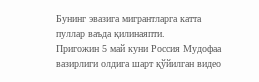Бунинг эвазига мигрантларга катта пуллар ваъда қилинаяпти.
Пригожин 5 май куни Россия Мудофаа вазирлиги олдига шарт қўйилган видео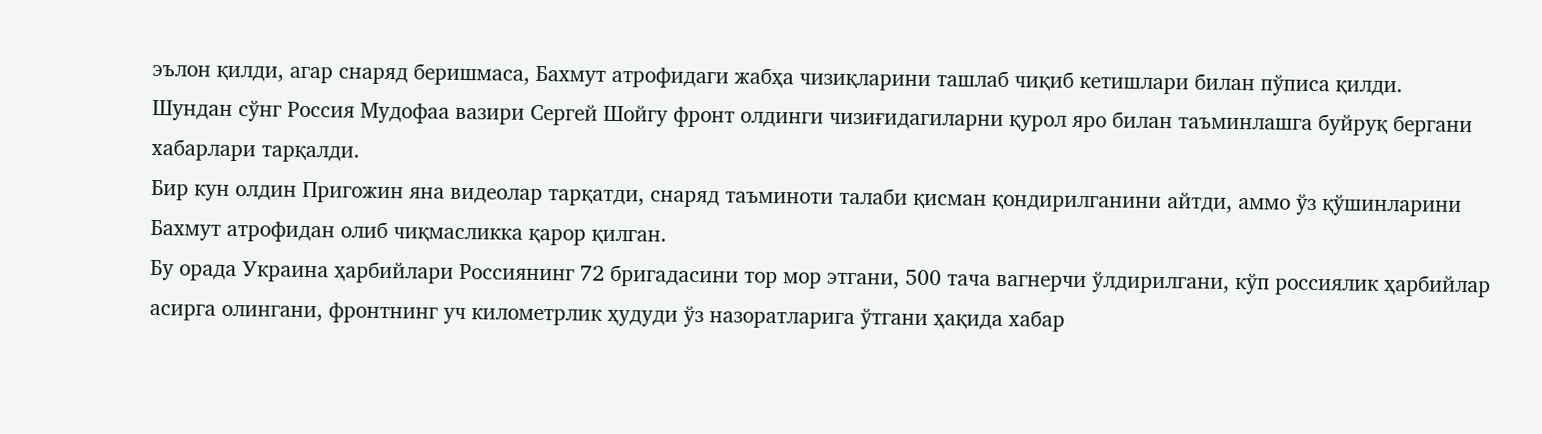эълон қилди, агар снаряд беришмаса, Бахмут атрофидаги жабҳа чизиқларини ташлаб чиқиб кетишлари билан пўписа қилди.
Шундан сўнг Россия Мудофаа вазири Сергей Шойгу фронт олдинги чизиғидагиларни қурол яро билан таъминлашга буйруқ бергани хабарлари тарқалди.
Бир кун олдин Пригожин яна видеолар тарқатди, снаряд таъминоти талаби қисман қондирилганини айтди, аммо ўз қўшинларини Бахмут атрофидан олиб чиқмасликка қарор қилган.
Бу орада Украина ҳарбийлари Россиянинг 72 бригадасини тор мор этгани, 500 тача вагнерчи ўлдирилгани, кўп россиялик ҳарбийлар асирга олингани, фронтнинг уч километрлик ҳудуди ўз назоратларига ўтгани ҳақида хабар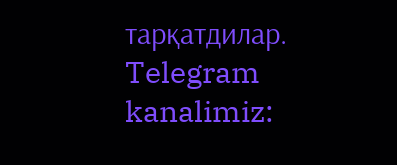тарқатдилар.
Telegram kanalimiz: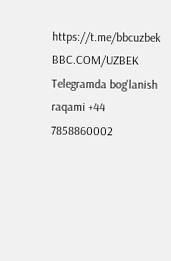https://t.me/bbcuzbek
BBC.COM/UZBEK
Telegramda bog'lanish raqami +44 7858860002